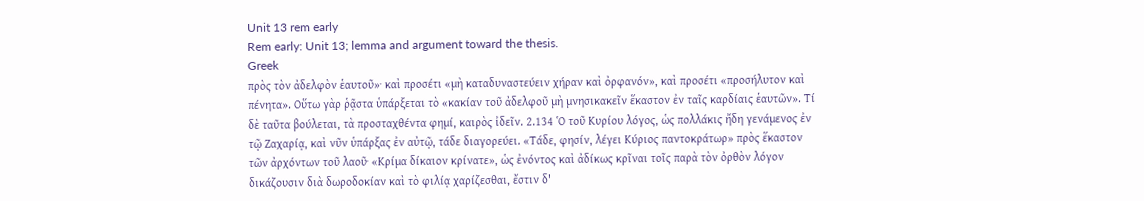Unit 13 rem early
Rem early: Unit 13; lemma and argument toward the thesis.
Greek
πρὸς τὸν ἀδελφὸν ἑαυτοῦ»· καὶ προσέτι «μὴ καταδυναστεύειν χήραν καὶ ὀρφανόν», καὶ προσέτι «προσήλυτον καὶ πένητα». Οὕτω γὰρ ῥᾷστα ὑπάρξεται τὸ «κακίαν τοῦ ἀδελφοῦ μὴ μνησικακεῖν ἕκαστον ἐν ταῖς καρδίαις ἑαυτῶν». Τί δὲ ταῦτα βούλεται, τὰ προσταχθέντα φημί, καιρὸς ἰδεῖν. 2.134 Ὁ τοῦ Κυρίου λόγος, ὡς πολλάκις ἤδη γενάμενος ἐν τῷ Ζαχαρίᾳ, καὶ νῦν ὑπάρξας ἐν αὐτῷ, τάδε διαγορεύει. «Τάδε, φησίν, λέγει Κύριος παντοκράτωρ» πρὸς ἕκαστον τῶν ἀρχόντων τοῦ λαοῦ· «Κρίμα δίκαιον κρίνατε», ὡς ἐνόντος καὶ ἀδίκως κρῖναι τοῖς παρὰ τὸν ὀρθὸν λόγον δικάζουσιν διὰ δωροδοκίαν καὶ τὸ φιλίᾳ χαρίζεσθαι, ἔστιν δ'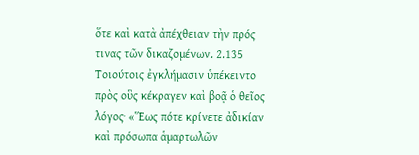ὅτε καὶ κατὰ ἀπέχθειαν τὴν πρός τινας τῶν δικαζομένων. 2.135 Τοιούτοις ἐγκλήμασιν ὑπέκειντο πρὸς οὓς κέκραγεν καὶ βοᾷ ὁ θεῖος λόγος· «Ἕως πότε κρίνετε ἀδικίαν καὶ πρόσωπα ἁμαρτωλῶν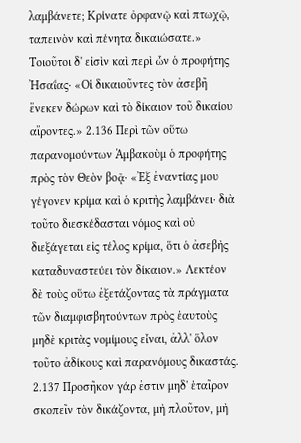λαμβάνετε; Κρίνατε ὀρφανῷ καὶ πτωχῷ, ταπεινὸν καὶ πένητα δικαιώσατε.» Τοιοῦτοι δ' εἰσὶν καὶ περὶ ὧν ὁ προφήτης Ἠσαΐας· «Οἱ δικαιοῦντες τὸν ἀσεβῆ ἕνεκεν δώρων καὶ τὸ δίκαιον τοῦ δικαίου αἴροντες.» 2.136 Περὶ τῶν οὕτω παρανομούντων Ἁμβακοὺμ ὁ προφήτης πρὸς τὸν Θεὸν βοᾷ· «Ἐξ ἐναντίας μου γέγονεν κρίμα καὶ ὁ κριτὴς λαμβάνει· διὰ τοῦτο διεσκέδασται νόμος καὶ οὐ διεξάγεται εἰς τέλος κρίμα, ὅτι ὁ ἀσεβὴς καταδυναστεύει τὸν δίκαιον.» Λεκτέον δὲ τοὺς οὕτω ἐξετάζοντας τὰ πράγματα τῶν διαμφισβητούντων πρὸς ἑαυτοὺς μηδὲ κριτὰς νομίμους εἶναι, ἀλλ' ὅλον τοῦτο ἀδίκους καὶ παρανόμους δικαστάς. 2.137 Προσῆκον γάρ ἐστιν μηδ' ἑταῖρον σκοπεῖν τὸν δικάζοντα, μὴ πλοῦτον, μὴ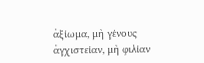ἀξίωμα, μὴ γένους ἀγχιστείαν, μὴ φιλίαν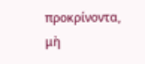προκρίνοντα, μὴ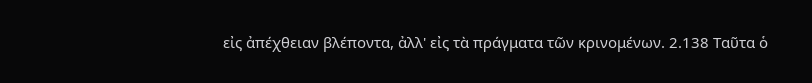εἰς ἀπέχθειαν βλέποντα, ἀλλ' εἰς τὰ πράγματα τῶν κρινομένων. 2.138 Ταῦτα ὁ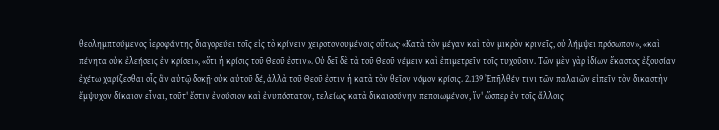θεολημπτούμενος ἱεροφάντης διαγορεύει τοῖς εἰς τὸ κρίνειν χειροτονουμένοις οὕτως· «Κατὰ τὸν μέγαν καὶ τὸν μικρὸν κρινεῖς, οὐ λήμψει πρόσωπον», «καὶ πένητα οὐκ ἐλεήσεις ἐν κρίσει», «ὅτι ἡ κρίσις τοῦ Θεοῦ ἐστιν». Οὐ δεῖ δὲ τὰ τοῦ Θεοῦ νέμειν καὶ ἐπιμετρεῖν τοῖς τυχοῦσιν. Τῶν μὲν γὰρ ἰδίων ἕκαστος ἐξουσίαν ἐχέτω χαρίζεσθαι οἷς ἂν αὐτῷ δοκῇ· οὐκ αὐτοῦ δέ, ἀλλὰ τοῦ Θεοῦ ἐστιν ἡ κατὰ τὸν θεῖον νόμον κρίσις. 2.139 Ἐπῆλθέν τινι τῶν παλαιῶν εἰπεῖν τὸν δικαστὴν ἔμψυχον δίκαιον εἶναι, τοῦτ' ἔστιν ἐνούσιον καὶ ἐνυπόστατον, τελείως κατὰ δικαιοσύνην πεποιωμένον, ἵν' ὥσπερ ἐν τοῖς ἄλλοις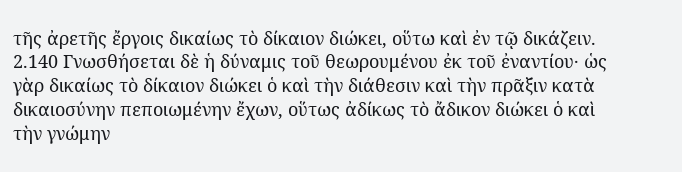τῆς ἀρετῆς ἔργοις δικαίως τὸ δίκαιον διώκει, οὕτω καὶ ἐν τῷ δικάζειν. 2.140 Γνωσθήσεται δὲ ἡ δύναμις τοῦ θεωρουμένου ἐκ τοῦ ἐναντίου· ὡς γὰρ δικαίως τὸ δίκαιον διώκει ὁ καὶ τὴν διάθεσιν καὶ τὴν πρᾶξιν κατὰ δικαιοσύνην πεποιωμένην ἔχων, οὕτως ἀδίκως τὸ ἄδικον διώκει ὁ καὶ τὴν γνώμην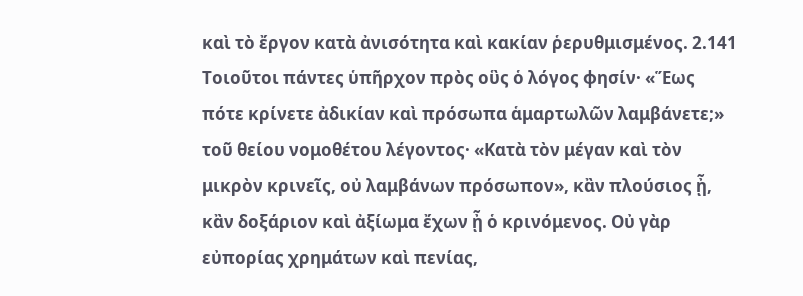καὶ τὸ ἔργον κατὰ ἀνισότητα καὶ κακίαν ῥερυθμισμένος. 2.141 Τοιοῦτοι πάντες ὑπῆρχον πρὸς οὓς ὁ λόγος φησίν· «Ἕως πότε κρίνετε ἀδικίαν καὶ πρόσωπα ἁμαρτωλῶν λαμβάνετε;» τοῦ θείου νομοθέτου λέγοντος· «Κατὰ τὸν μέγαν καὶ τὸν μικρὸν κρινεῖς, οὐ λαμβάνων πρόσωπον», κἂν πλούσιος ᾖ, κἂν δοξάριον καὶ ἀξίωμα ἔχων ᾖ ὁ κρινόμενος. Οὐ γὰρ εὐπορίας χρημάτων καὶ πενίας,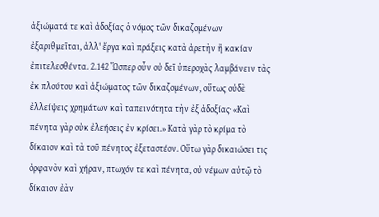ἀξιώματά τε καὶ ἀδοξίας ὁ νόμος τῶν δικαζομένων ἐξαριθμεῖται, ἀλλ' ἔργα καὶ πράξεις κατὰ ἀρετὴν ἢ κακίαν ἐπιτελεσθέντα. 2.142 Ὥσπερ οὖν οὐ δεῖ ὑπεροχὰς λαμβάνειν τὰς ἐκ πλούτου καὶ ἀξιώματος τῶν δικαζομένων, οὕτως οὐδὲ ἐλλείψεις χρημάτων καὶ ταπεινότητα τὴν ἐξ ἀδοξίας· «Καὶ πένητα γὰρ οὐκ ἐλεήσεις ἐν κρίσει.» Κατὰ γὰρ τὸ κρίμα τὸ δίκαιον καὶ τὰ τοῦ πένητος ἐξεταστέον. Οὕτω γὰρ δικαιώσει τις ὀρφανὸν καὶ χήραν, πτωχόν τε καὶ πένητα, οὐ νέμων αὐτῷ τὸ δίκαιον ἐὰν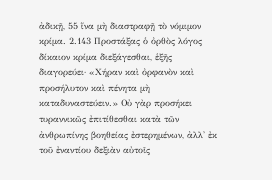ἀδικῇ, 55 ἵνα μὴ διαστραφῇ τὸ νόμιμον κρίμα. 2.143 Προστάξας ὁ ὀρθὸς λόγος δίκαιον κρίμα διεξάγεσθαι, ἑξῆς διαγορεύει· «Χήραν καὶ ὀρφανὸν καὶ προσήλυτον καὶ πένητα μὴ καταδυναστεύειν.» Οὐ γὰρ προσήκει τυραννικῶς ἐπιτίθεσθαι κατὰ τῶν ἀνθρωπίνης βοηθείας ἐστερημένων, ἀλλ' ἐκ τοῦ ἐναντίου δεξιὰν αὐτοῖς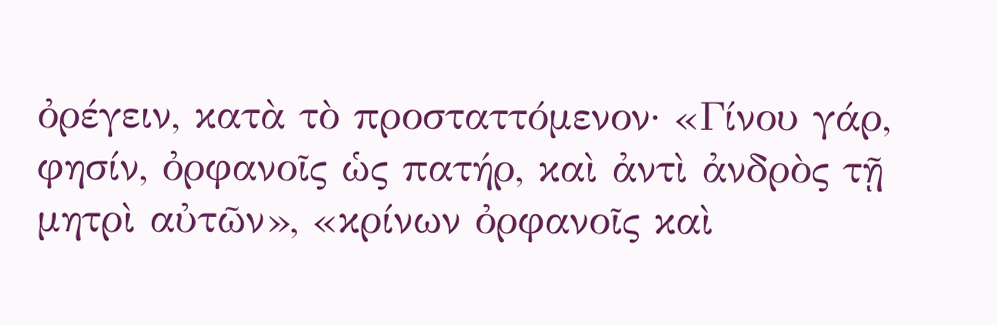ὀρέγειν, κατὰ τὸ προσταττόμενον· «Γίνου γάρ, φησίν, ὀρφανοῖς ὡς πατήρ, καὶ ἀντὶ ἀνδρὸς τῇ μητρὶ αὐτῶν», «κρίνων ὀρφανοῖς καὶ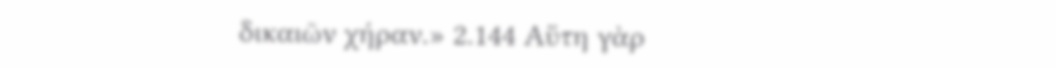δικαιῶν χήραν.» 2.144 Αὕτη γὰρ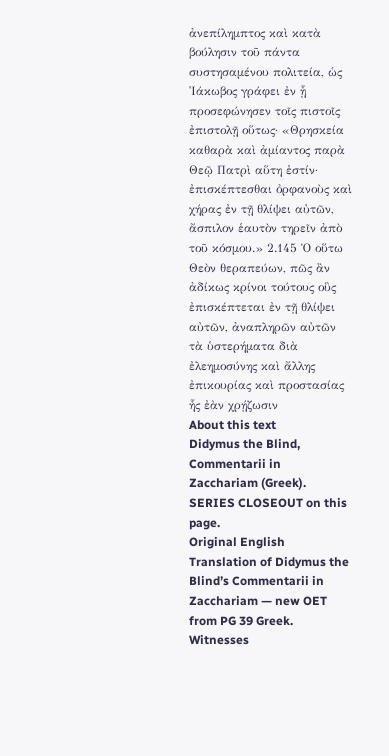ἀνεπίλημπτος καὶ κατὰ βούλησιν τοῦ πάντα συστησαμένου πολιτεία, ὡς Ἰάκωβος γράφει ἐν ᾗ προσεφώνησεν τοῖς πιστοῖς ἐπιστολῇ οὕτως· «Θρησκεία καθαρὰ καὶ ἀμίαντος παρὰ Θεῷ Πατρὶ αὕτη ἐστίν· ἐπισκέπτεσθαι ὀρφανοὺς καὶ χήρας ἐν τῇ θλίψει αὐτῶν, ἄσπιλον ἑαυτὸν τηρεῖν ἀπὸ τοῦ κόσμου.» 2.145 Ὁ οὕτω Θεὸν θεραπεύων, πῶς ἂν ἀδίκως κρίνοι τούτους οὓς ἐπισκέπτεται ἐν τῇ θλίψει αὐτῶν, ἀναπληρῶν αὐτῶν τὰ ὑστερήματα διὰ ἐλεημοσύνης καὶ ἄλλης ἐπικουρίας καὶ προστασίας ἧς ἐὰν χρῄζωσιν
About this text
Didymus the Blind, Commentarii in Zacchariam (Greek). SERIES CLOSEOUT on this page.
Original English Translation of Didymus the Blind’s Commentarii in Zacchariam — new OET from PG 39 Greek.
Witnesses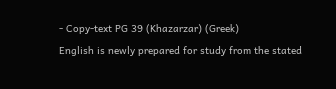- Copy-text PG 39 (Khazarzar) (Greek)
English is newly prepared for study from the stated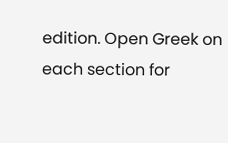edition. Open Greek on each section for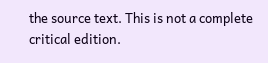the source text. This is not a complete critical edition.